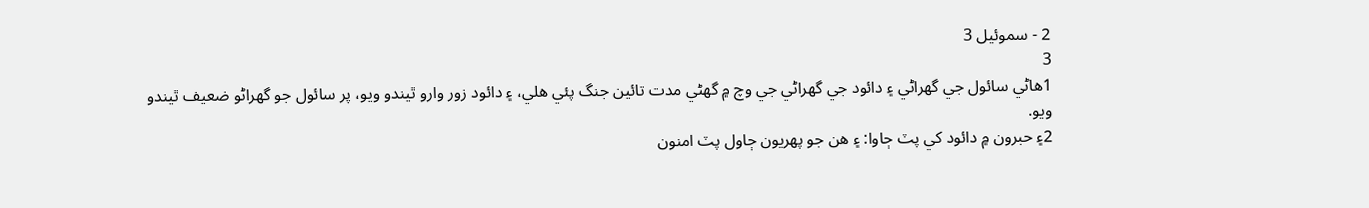2 - سموئيل 3
3
1هاڻي سائول جي گهراڻي ۽ دائود جي گهراڻي جي وچ ۾ گهڻي مدت تائين جنگ پئي هلي، ۽ دائود زور وارو ٿيندو ويو، پر سائول جو گهراڻو ضعيف ٿيندو ويو.
2۽ حبرون ۾ دائود کي پٽ ڄاوا: ۽ هن جو پهريون ڄاول پٽ امنون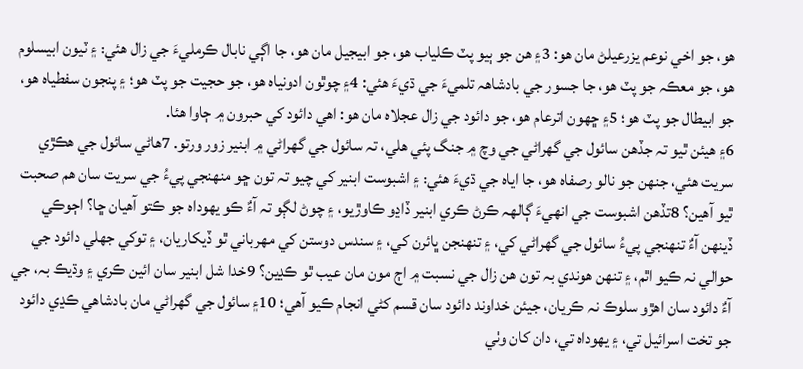هو، جو اخي نوعم يزرعيلڻ مان هو: 3۽ هن جو ٻيو پٽ ڪلياب هو، جو ابيجيل مان هو، جا اڳي نابال ڪرمليءَ جي زال هئي: ۽ ٽيون ابيسلوم هو، جو معڪہ جو پٽ هو، جا جسور جي بادشاهہ تلميءَ جي ڌيءَ هئي: 4۽ چوٿون ادونياہ هو، جو حجيت جو پٽ هو؛ ۽ پنجون سفطياہ هو، جو ابيطال جو پٽ هو؛ 5۽ ڇهون اترعام هو، جو دائود جي زال عجلاہ مان هو: اهي دائود کي حبرون ۾ ڄاوا هئا.
6۽ هيئن ٿيو تہ جڏهن سائول جي گهراڻي جي وچ ۾ جنگ پئي هلي، تہ سائول جي گهراڻي ۾ ابنير زور ورتو. 7هاڻي سائول جي هڪڙي سريت هئي، جنهن جو نالو رصفاہ هو، جا اياہ جي ڌيءَ هئي: ۽ اشبوست ابنير کي چيو تہ تون ڇو منهنجي پيءُ جي سريت سان هم صحبت ٿيو آهين؟ 8تڏهن اشبوست جي انهيءَ ڳالهہ ڪرڻ ڪري ابنير ڏاڍو ڪاوڙيو، ۽ چوڻ لڳو تہ آءٌ ڪو يهوداہ جو ڪتو آهيان ڇا؟ اڄوڪي ڏينهن آءٌ تنهنجي پيءُ سائول جي گهراڻي کي، ۽ تنهنجن ڀائرن کي، ۽ سندس دوستن کي مهرباني ٿو ڏيکاريان، ۽ توکي جهلي دائود جي حوالي نہ ڪيو اٿم، ۽ تنهن هوندي بہ تون هن زال جي نسبت ۾ اڄ مون مان عيب ٿو ڪڍين؟ 9خدا شل ابنير سان ائين ڪري ۽ وڌيڪ بہ، جي آءٌ دائود سان اهڙو سلوڪ نہ ڪريان، جيئن خداوند دائود سان قسم کڻي انجام ڪيو آهي؛ 10۽ سائول جي گهراڻي مان بادشاهي ڪڍي دائود جو تخت اسرائيل تي، ۽ يهوداہ تي، دان کان وٺي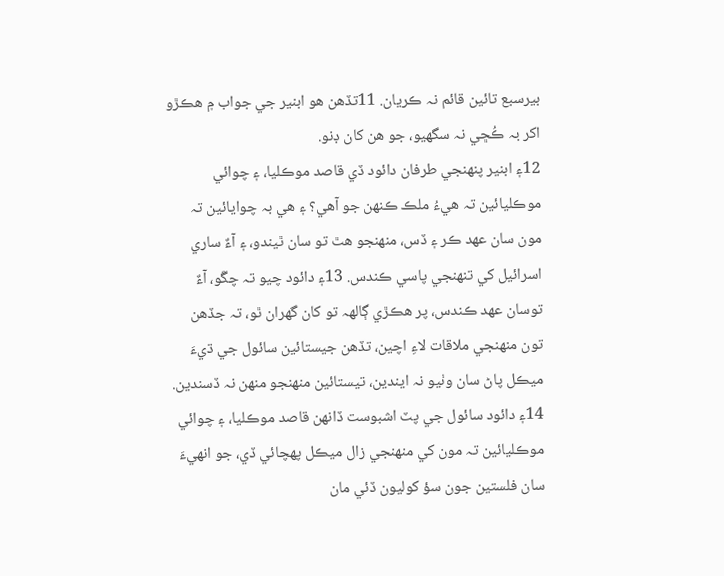بيرسبع تائين قائم نہ ڪريان. 11تڏهن هو ابنير جي جواب ۾ هڪڙو اکر بہ ڪُڇي نہ سگهيو، جو هن کان ڊنو.
12۽ ابنير پنهنجي طرفان دائود ڏي قاصد موڪليا، ۽ چوائي موڪليائين تہ هيءُ ملڪ ڪنهن جو آهي؟ ۽ هي بہ چوايائين تہ مون سان عهد ڪر ۽ ڏس، منهنجو هٿ تو سان ٿيندو، ۽ آءٌ ساري اسرائيل کي تنهنجي پاسي ڪندس. 13۽ دائود چيو تہ چڱو، آءٌ توسان عهد ڪندس، پر هڪڙي ڳالهہ تو کان گهران ٿو، تہ جڏهن تون منهنجي ملاقات لاءِ اچين، تڏهن جيستائين سائول جي ڌيءَ ميڪل پاڻ سان وٺيو نہ ايندين، تيستائين منهنجو منهن نہ ڏسندين. 14۽ دائود سائول جي پٽ اشبوست ڏانهن قاصد موڪليا، ۽ چوائي موڪليائين تہ مون کي منهنجي زال ميڪل پهچائي ڏي، جو انهيءَ سان فلستين جون سؤ کوليون ڏئي مان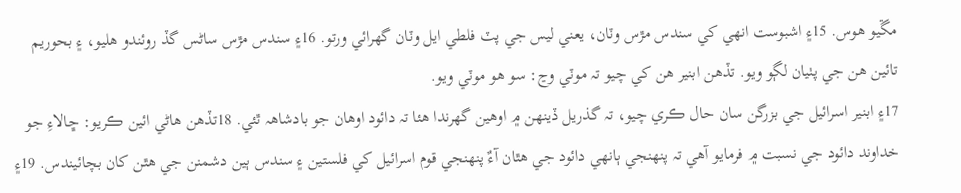مڱيو هوس. 15۽ اشبوست انهي کي سندس مڙس وٽان، يعني ليس جي پٽ فلطي ايل وٽان گهرائي ورتو. 16۽ سندس مڙس ساڻس گڏ روئندو هليو، ۽ بحوريم تائين هن جي پٺيان لڳو ويو. تڏهن ابنير هن کي چيو تہ موٽي وڃ: سو هو موٽي ويو.
17۽ ابنير اسرائيل جي بزرگن سان حال ڪري چيو، تہ گذريل ڏينهن ۾ اوهين گهرندا هئا تہ دائود اوهان جو بادشاهہ ٿئي. 18تڏهن هاڻي ائين ڪريو: ڇالاءِ جو خداوند دائود جي نسبت ۾ فرمايو آهي تہ پنهنجي ٻانهي دائود جي هٿان آءٌ پنهنجي قوم اسرائيل کي فلستين ۽ سندس ٻين دشمنن جي هٿن کان بچائيندس. 19۽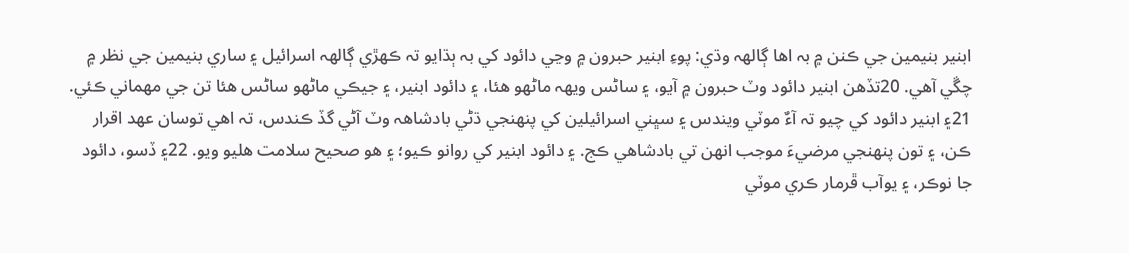ابنير بنيمين جي ڪنن ۾ بہ اها ڳالهہ وڌي: پوءِ ابنير حبرون ۾ وڃي دائود کي بہ ٻڌايو تہ ڪهڙي ڳالهہ اسرائيل ۽ ساري بنيمين جي نظر ۾ چڱي آهي. 20تڏهن ابنير دائود وٽ حبرون ۾ آيو، ۽ ساڻس ويهہ ماڻهو هئا، ۽ دائود ابنير، ۽ جيڪي ماڻهو ساڻس هئا تن جي مهماني ڪئي. 21۽ ابنير دائود کي چيو تہ آءٌ موٽي ويندس ۽ سڀني اسرائيلين کي پنهنجي ڌڻي بادشاهہ وٽ آڻي گڏ ڪندس، تہ اهي توسان عهد اقرار ڪن، ۽ تون پنهنجي مرضيءَ موجب انهن تي بادشاهي ڪج. ۽ دائود ابنير کي روانو ڪيو؛ ۽ هو صحيح سلامت هليو ويو. 22۽ ڏسو، دائود جا نوڪر، ۽ يوآب ڦرمار ڪري موٽي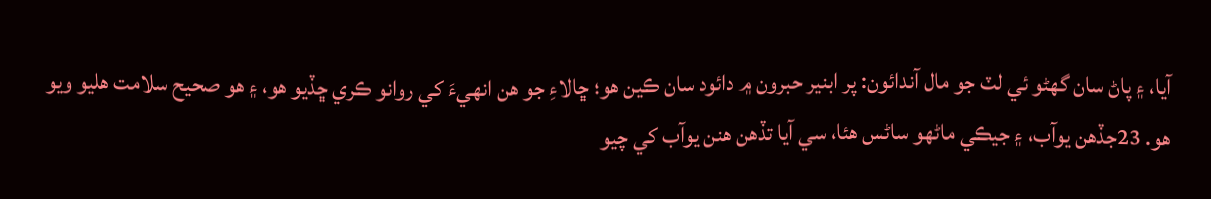آيا، ۽ پاڻ سان گهڻو ئي لٽ جو مال آندائون: پر ابنير حبرون ۾ دائود سان ڪين هو؛ ڇالاءِ جو هن انهيءَ کي روانو ڪري ڇڏيو هو، ۽ هو صحيح سلامت هليو ويو هو. 23جڏهن يوآب، ۽ جيڪي ماڻهو ساڻس هئا، سي آيا تڏهن هنن يوآب کي چيو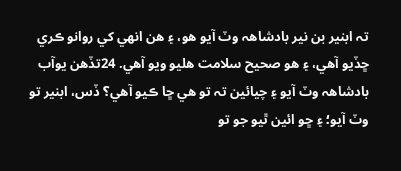تہ ابنير بن نير بادشاهہ وٽ آيو هو، ۽ هن انهي کي روانو ڪري ڇڏيو آهي، ۽ هو صحيح سلامت هليو ويو آهي. 24تڏهن يوآب بادشاهہ وٽ آيو ۽ چيائين تہ تو هي ڇا ڪيو آهي؟ ڏس، ابنير تو وٽ آيو؛ ۽ ڇو ائين ٿيو جو تو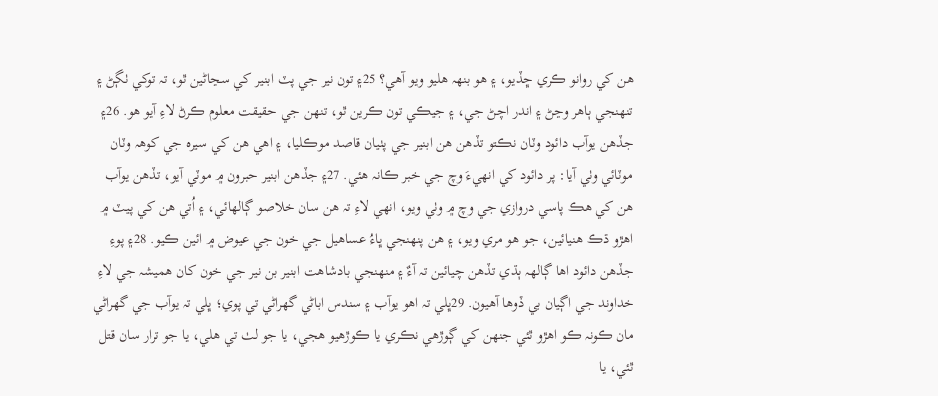هن کي روانو ڪري ڇڏيو، ۽ هو بنهہ هليو ويو آهي؟ 25۽ تون نير جي پٽ ابنير کي سڃاڻين ٿو، تہ توکي ٺڳڻ ۽ تنهنجي ٻاهر وڃڻ ۽ اندر اچڻ جي، ۽ جيڪي تون ڪرين ٿو، تنهن جي حقيقت معلوم ڪرڻ لاءِ آيو هو. 26۽ جڏهن يوآب دائود وٽان نڪتو تڏهن هن ابنير جي پٺيان قاصد موڪليا، ۽ اهي هن کي سيرہ جي کوهہ وٽان موٽائي وٺي آيا: پر دائود کي انهيءَ وچ جي خبر ڪانہ هئي. 27۽ جڏهن ابنير حبرون ۾ موٽي آيو، تڏهن يوآب هن کي هڪ پاسي دروازي جي وچ ۾ وٺي ويو، انهي لاءِ تہ هن سان خلاصو ڳالهائي، ۽ اُتي هن کي پيٽ ۾ اهڙو ڌڪ هنيائين، جو هو مري ويو، ۽ هن پنهنجي ڀاءُ عساهيل جي خون جي عيوض ۾ ائين ڪيو. 28۽ پوءِ جڏهن دائود اها ڳالهہ ٻڌي تڏهن چيائين تہ آءٌ ۽ منهنجي بادشاهت ابنير بن نير جي خون کان هميشہ جي لاءِ خداوند جي اڳيان بي ڏوها آهيون. 29ڀلي تہ اهو يوآب ۽ سندس اباڻي گهراڻي تي پوي؛ ڀلي تہ يوآب جي گهراڻي مان ڪونہ ڪو اهڙو ٿئي جنهن کي ڳوڙهي نڪري يا ڪوڙهيو هجي، يا جو لٺ تي هلي، يا جو ترار سان قتل ٿئي، يا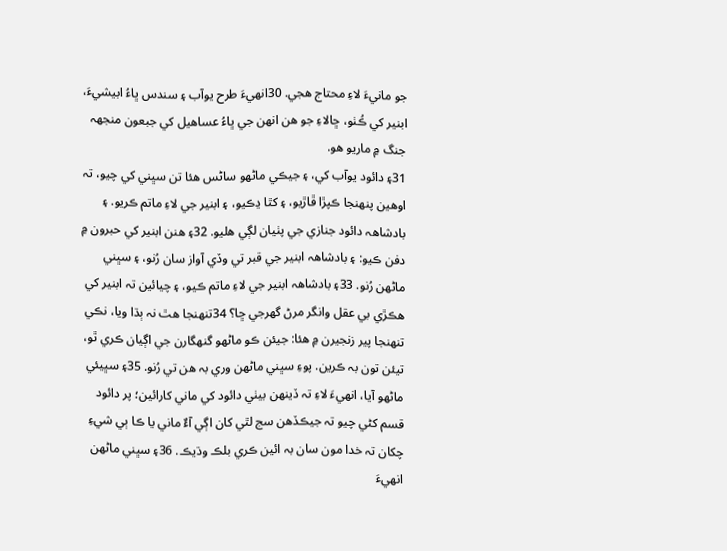جو مانيءَ لاءِ محتاج هجي. 30انهيءَ طرح يوآب ۽ سندس ڀاءُ ابيشيءَ، ابنير کي ڪُٺو، ڇالاءِ جو هن انهن جي ڀاءُ عساهيل کي جبعون منجهہ جنگ ۾ ماريو هو.
31۽ دائود يوآب کي، ۽ جيڪي ماڻهو ساڻس هئا تن سڀني کي چيو، تہ اوهين پنهنجا ڪپڙا ڦاڙيو، ۽ کٿا ڍڪيو، ۽ ابنير جي لاءِ ماتم ڪريو. ۽ بادشاهہ دائود جنازي جي پٺيان لڳي هليو. 32۽ هنن ابنير کي حبرون ۾ دفن ڪيو: ۽ بادشاهہ ابنير جي قبر تي وڏي آواز سان رُنو، ۽ سڀني ماڻهن رُنو. 33۽ بادشاهہ ابنير جي لاءِ ماتم ڪيو، ۽ چيائين تہ ابنير کي هڪڙي بي عقل وانگر مرڻ گهرجي ڇا؟ 34تنهنجا هٿ نہ ٻڌا ويا، نڪي تنهنجا پير زنجيرن ۾ هئا: جيئن ڪو ماڻهو گنهگارن جي اڳيان ڪري ٿو، تيئن تون بہ ڪرين. پوءِ سڀني ماڻهن وري بہ هن تي رُنو. 35۽ سڀيئي ماڻهو آيا، انهيءَ لاءِ تہ ڏينهن بيٺي دائود کي ماني کارائين؛ پر دائود قسم کڻي چيو تہ جيڪڏهن سج لٿي کان اڳي آءٌ ماني يا ڪا ٻي شيءِ چکان تہ خدا مون سان بہ ائين ڪري بلڪ وڌيڪ. 36۽ سڀني ماڻهن انهيءَ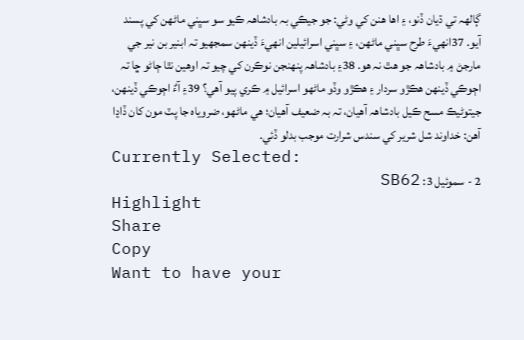ڳالهہ تي ڌيان ڏنو، ۽ اها هنن کي وڻي: جو جيڪي بہ بادشاهہ ڪيو سو سڀني ماڻهن کي پسند آيو. 37انهيءَ طرح سڀني ماڻهن، ۽ سڀني اسرائيلين انهيءَ ڏينهن سمجهيو تہ ابنير بن نير جي مارجڻ ۾ بادشاهہ جو هٿ نہ هو. 38۽ بادشاهہ پنهنجن نوڪرن کي چيو تہ اوهين نٿا ڄاڻو ڇا تہ اڄوڪي ڏينهن هڪڙو سردار ۽ هڪڙو وڏو ماڻهو اسرائيل ۾ ڪري پيو آهي؟ 39۽ آءٌ اڄوڪي ڏينهن، جيتوڻيڪ مسح ڪيل بادشاهہ آهيان، تہ بہ ضعيف آهيان؛ هي ماڻهو، ضروياہ جا پٽ مون کان ڏاڍا آهن: خداوند شل شرير کي سندس شرارت موجب بدلو ڏئي.
Currently Selected:
2 - سموئيل 3: SB62
Highlight
Share
Copy
Want to have your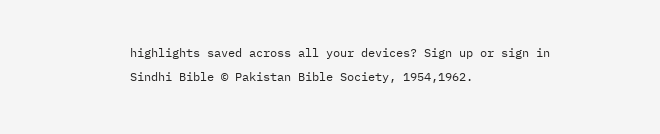highlights saved across all your devices? Sign up or sign in
Sindhi Bible © Pakistan Bible Society, 1954,1962.